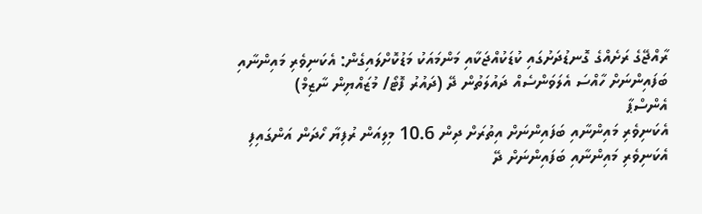ރާއްޖޭގެ ރަށެއްގެ ގޮނޑުދަށުގައި ކުޑަކުއްޖަކާއި މަންމައަކު މަޑުކޮށްލައިގެން: އެކަނިވެރި މައިންނާއި ބަފައިންނަށް ހާއްސަ އެލަވަންސެއް ދައުލަތުން ދޭ (ދައުރު ފޮޓޯ/ މުޒައްޔިން ނާޒިމް)
އެންސްޕާ
އެކަނިވެރި މައިންނާއި ބަފައިންނަށް އިތުރަށް ދިން 10.6 މިލިއަން ރުފިޔާ ހޯދަން އަންގައިފި
އެކަނިވެރި މައިންނާއި ބަފައިންނަށް ދޭ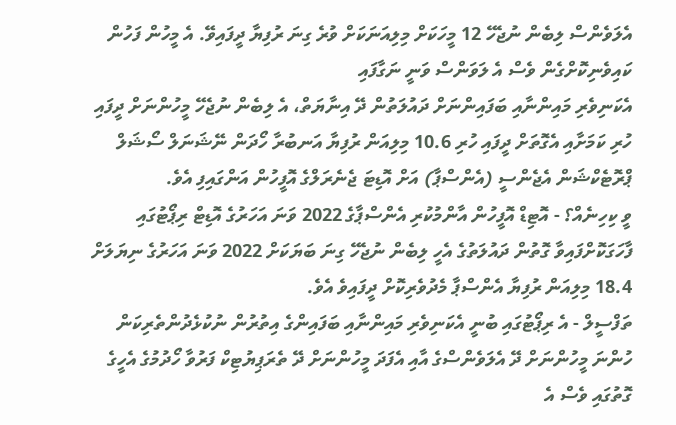އެލަވެންސް ލިބެން ނުޖެހޭ 12 މީހަކަށް މިލިއަނަކަށް ވުރެ ގިނަ ރުފިޔާ ދީފައިވޭ. އެ މީހުން ފަހުން ކައިވެނިކޮށްގެން ވެސް އެ ލަވަންސް ވަނީ ނަގާފައި
އެކަނިވެރި މައިންނާއި ބަފައިންނަށް ދައުލަތުން ދޭ އިނާޔަތް، އެ ލިބެން ނުޖެހޭ މީހުންނަށް ދީފައި ހުރި ކަމަށާއި އެގޮތަށް ދީފައި ހުރި 10.6 މިލިއަން ރުފިޔާ އަނބުރާ ހޯދަން ނޭޝަނަލް ސޯޝަލް ޕްރޮޓެކްޝަން އެޖެންސީ (އެންސްޕާ) އަށް އޮޑިޓަ ޖެނެރަލްގެ އޮފީހުން އަންގައިފި އެވެ.
ވީ ކިހިނެއް؟ - އޮޓިޑް އޮފީހުން އާންމުކުރި އެންސްޕާގެ 2022 ވަނަ އަހަރުގެ އޮޑިޓް ރިޕޯޓުގައި ފާހަގަކޮށްފައިވާ ގޮތުން ދައުލަތުގެ އެހީ ލިބެން ނުޖެހޭ ގިނަ ބަޔަކަށް 2022 ވަނަ އަހަރުގެ ނިޔަލަށް 18.4 މިލިއަން ރުފިޔާ އެންސްޕާ މެދުވެރިކޮށް ދީފައިވެ އެވެ.
ތަފްސީލް - އެ ރިޕޯޓުގައި ބުނީ އެކަނިވެރި މައިންނާއި ބަފައިންގެ އިތުރުން ނުކުޅެދުންތެރިކަން ހުންނަ މީހުންނަށް ދޭ އެލަވެންސްގެ އާއި އެފަދަ މީހުންނަށް ދޭ ތެރަޕިޔުޓިކް ފަރުވާ ހޯދުމުގެ އެހީގެ ގޮތުގައި ވެސް އެ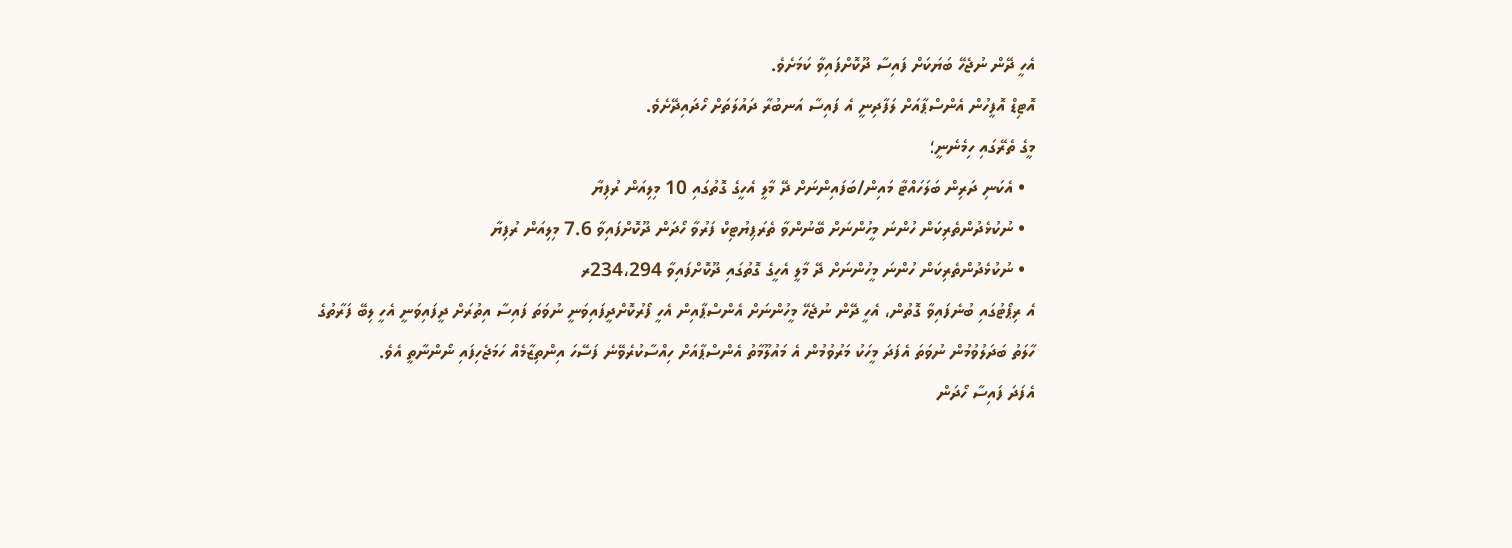އެހީ ދޭން ނުޖެހޭ ބަޔަކަށް ފައިސާ ދޫކޮށްފައިވާ ކަމަށެވެ.
އޮޓިޑް އޮފީހުން އެންސްޕާއަށް ލަފާދިނީ އެ ފައިސާ އަނބުރާ ދައުލަތަށް ހޯދައިދޭށެވެ.
މީގެ ތެރޭގައި ހިމެނެނީ؛
  • އެކަނި ދަރިން ބަލަހައްޓާ މައިން/ބަފައިންނަށް ދޭ މާލީ އެހީގެ ގޮތުގައި 10 މިލިއަން ރުފިޔާ
  • ނުކުޅެދުންތެރިކަން ހުންނަ މީހުންނަށް ބޭނުންވާ ތެރަޕިޔުޓިކް ފަރުވާ ހޯދަން ދޫކޮށްފައިވާ 7.6 މިލިއަން ރުފިޔާ
  • ނުކުޅެދުންތެރިކަން ހުންނަ މީހުންނަށް ދޭ މާލީ އެހީގެ ގޮތުގައި ދޫކޮށްފައިވާ 234،294ރ
އެ ރިޕޯޓުގައި ބުނެފައިވާ ގޮތުން، އެހީ ދޭން ނުޖެހޭ މީހުންނަށް އެންސްޕާއިން އެހީ ފޯރުކޮށްދީފައިވަނީ ނުވަތަ ފައިސާ އިތުރަށް ދީފައިވަނީ އެހީ ލިބޭ ފަރާތުގެ ހާލަތު ބަދަލުވުމުން ނުވަތަ އެފަދަ މީހަކު މަރުވުމުން އެ މައުލޫމާތު އެންސްޕާއަށް ހިއްސާކުރެވޭނެ ފަސޭހަ އިންތިޒާމެއް ހަމަޖެހިފައި ނޯންނާތީ އެވެ.
އެފަދަ ފައިސާ ހޯދަން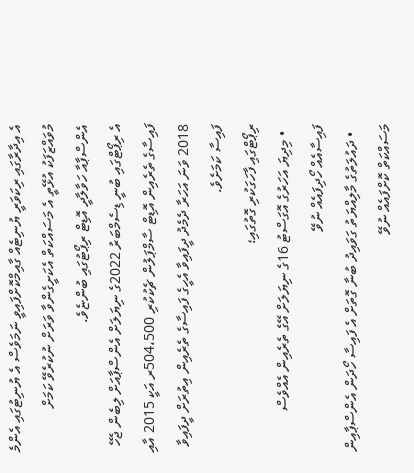އެ އިދާރާގައި ރިކަވަރީ ޔުނިޓެއް ގާއިމްކޮށްފައިވީ ނަމަވެސް އެ ޔުނިޓުގައި އެންމެ މުވައްޒަފަކު އުޅޭތީ އެ މަސައްކަތް އެކަށީގެންވާ ވަރަށް ނުކުރެވޭ ކަމަށް އެންސްޕާއާ ހަވާލާދީ އޮޑިޓް ރިޕޯޓުގައި ބުންޏެވެ.
އެ ރިޕޯޓްގައި ބުނީ ޑިސެމްބަރު 2022ގެ ނިޔަލަށް އެންސްޕާއަށް ލިބެން ޖެހޭ ފައިސާގެ ތެރެއިން އޮޑިޓް ސާމްޕަލުން ޗެކުކުރި 504،500ރ އަކީ 2015 އާއި 2018 ވަނަ އަހަރާ ދެމެދު ދީފައިވާ އެހީގެ ފައިސާގެ ތެރެއިން އިތުރަށް ދީފައިވާ ފައިސާ ކަމަށެވެ.
ރިޕޯޓްގައި ފާހަގަކުރި ގޮތުގައި؛
  • މިދިޔަ އަހަރުގެ އޮގަސްޓު 16ގެ ނިޔަލަށް އޭގެ ތެރެއިން އެއްވެސް ފައިސާއެއް ހޯދިފައެއް ނުވޭ
  • ދައުލަތުގެ މާލިއްޔަތު ގަވައިދު ބުނާ ގޮތަށް އެ ފައިސާ ހޯދަން އެންސްޕާއިން މަސައްކަތް ކޮށްފައެއް ނުވޭ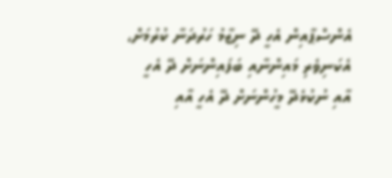އެންސްޕާއިން އެހީ ދޭ ނިޒާމު ހަރުދަނާ ކުރުމަށް، އެކަނިވެރި މައިންނާއި ބަފައިންނަށް ދޭ އެހީ އާއި ނުކުޅެދޭ މީހުންނަށް ދޭ އެހީ އާއި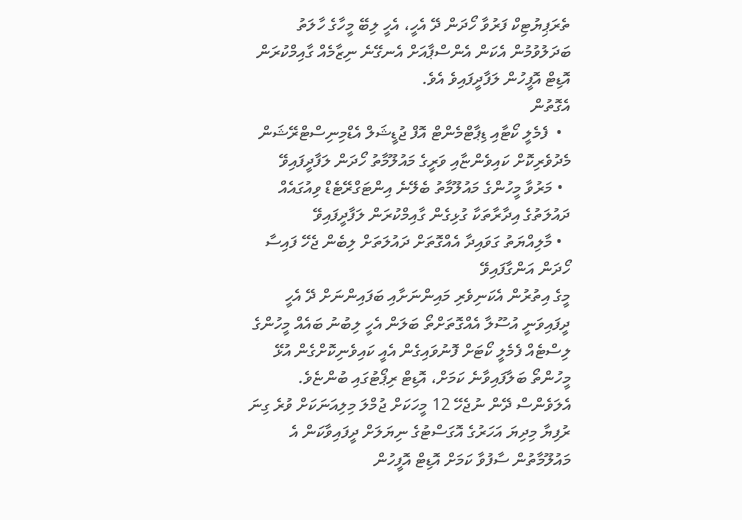ތެރަޕިޔުޓިކް ފަރުވާ ހޯދަން ދޭ އެހީ، އެހީ ލިބޭ މީހާގެ ހާލަތު ބަދަލުވުމުން އެކަން އެންސްޕާއަށް އެނގޭނެ ނިޒާމެއް ގާއިމްކުރަން އޮޑިޓް އޮފީހުން ލަފާދީފައިވެ އެވެ.
އެގޮތުން
  •  ފެމެލީ ކޯޓާއި ޑިޕާޓްމެންޓް އޮފް ޖުޑީޝަލް އެޑްމިނިސްޓްރޭޝަން މެދުވެރިކޮށް ކައިވެންޏާއި ވަރީގެ މައުލޫމާތު ހޯދަން ލަފާދީފައިވޭ
  • މަރުވާ މީހުންގެ މައުލޫމާތު ބެލޭނެ އިންޓަގްރޭޓެޑް ވިއުގައެއް ދައުލަތުގެ އިދާރާތަކާ ގުޅިގެން ގާއިމްކުރަން ލަފާދީފައިވޭ
  • މާލިއްޔަތު ގަވައިދާ އެއްގޮތަށް ދައުލަތަށް ލިބެން ޖެހޭ ފައިސާ ހޯދަން އަންގާފައިވޭ
މީގެ އިތުރުން އެކަނިވެރި މައިންނަށާއި ބަފައިންނަށް ދޭ އެހީ ދީފައިވަނީ އުސޫލާ އެއްގޮތަށްތޯ ބަލަން އެހީ ލިބުނު ބައެއް މީހުންގެ ލިސްޓެއް ފެމެލީ ކޯޓަށް ފޮނުވައިގެން އެއީ ކައިވެނިކޮށްގެން އުޅޭ މީހުންތޯ ބަލާފައިވާނެ ކަމަށް، އޮޑިޓް ރިޕޯޓުގައި ބުންޏެވެ.
އެލަވެންސް ދޭން ނުޖެހޭ 12 މީހަކަށް ޖުމްލަ މިލިއަނަކަށް ވުރެ ގިނަ ރުފިޔާ މިދިޔަ އަހަރުގެ އޮގަސްޓުގެ ނިޔަލަށް ދީފައިވާކަން އެ މައުލޫމާތުން ސާފުވާ ކަމަށް އޮޑިޓް އޮފީހުން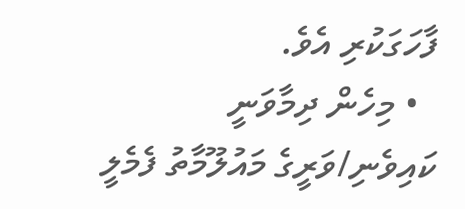ފާހަގަކުރި އެވެ.
  • މިހެން ދިމާވަނީ ކައިވެނި/ވަރީގެ މައުލޫމާތު ފެމެލީ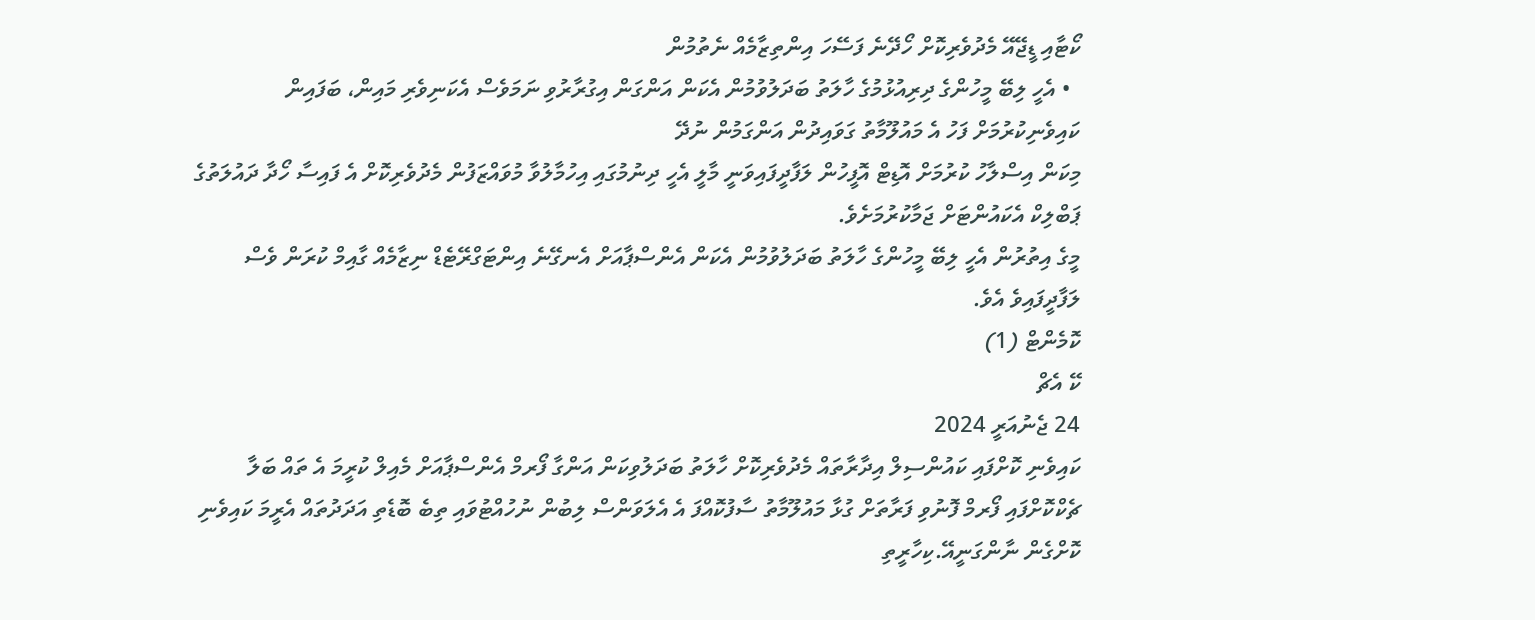ކޯޓާއި ޑީޖޭއޭ މެދުވެރިކޮށް ހޯދޭނެ ފަސޭހަ އިންތިޒާމެއް ނެތުމުން
  • އެހީ ލިބޭ މީހުންގެ ދިރިއުޅުމުގެ ހާލަތު ބަދަލުވުމުން އެކަން އަންގަން އިގުރާރުވި ނަމަވެސް އެކަނިވެރި މައިން، ބަފައިން ކައިވެނިކުރުމަށް ފަހު އެ މައުލޫމާތު ގަވައިދުން އަންގަމުން ނުދޭ
މިކަން އިސްލާހު ކުރުމަށް އޮޑިޓް އޮފީހުން ލަފާދީފައިވަނީ މާލީ އެހީ ދިނުމުގައި އިހުމާލުވާ މުވައްޒަފުން މެދުވެރިކޮށް އެ ފައިސާ ހޯދާ ދައުލަތުގެ ޕަބްލިކް އެކައުންޓަށް ޖަމާކުރުމަށެވެ.
މީގެ އިތުރުން އެހީ ލިބޭ މީހުންގެ ހާލަތު ބަދަލުވުމުން އެކަން އެންސްޕާއަށް އެނގޭނެ އިންޓަގްރޭޓެޑް ނިޒާމެއް ގާއިމް ކުރަން ވެސް ލަފާދީފައިވެ އެވެ.
ކޮމެންޓް (1)
ކޭ އެޗް
24 ޖެނުއަރީ 2024
ކައިވެނި ކޮށްފައި ކައުންސިލް އިދާރާތައް މެދުވެރިކޮށް ހާލަތު ބަދަލުވިކަން އަންގާ ފޯރމް އެންސްޕާއަށް މެއިލް ކުރީމަ އެ ތައް ބަލާ ޗެކްކޮށްފައި ފޯރމް ފޮނުވި ފަރާތަށް ގުޅާ މައުލޫމާތު ސާފުކޮއްފަ އެ އެލަވަންސް ލިބުން ނުހުއްޓުވައި ތިބެ ބޮޑެތި އަދަދުތައް އެރީމަ ކައިވެނި ކޮށްގެން ނާންގަނީއޭ.ކިހާރީތި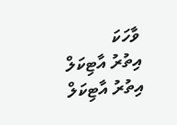ވާހަކަ
އިތުރު އާޓިކަލް
އިތުރު އާޓިކަލް